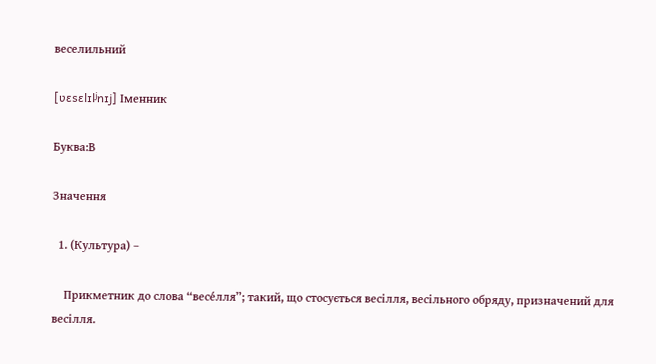веселильний

[ʋɛsɛlɪlʲnɪj] Іменник

Буква:В

Значення

  1. (Культура) –

    Прикметник до слова “весе́лля”; такий, що стосується весілля, весільного обряду, призначений для весілля.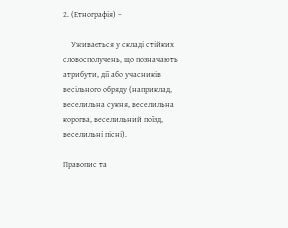2. (Етнографія) –

    Уживається у складі стійких словосполучень, що позначають атрибути, дії або учасників весільного обряду (наприклад, веселильна сукня, веселильна корогва, веселильний поїзд, веселильні пісні).

Правопис та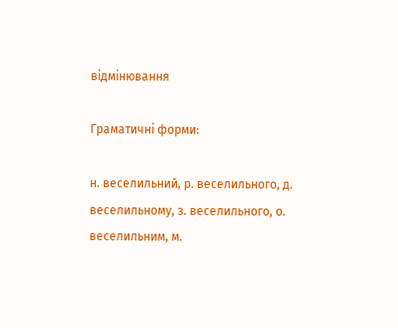відмінювання

Граматичні форми:

н. веселильний, р. веселильного, д. веселильному, з. веселильного, о. веселильним, м.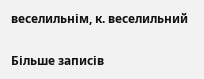веселильнім, к. веселильний

Більше записів